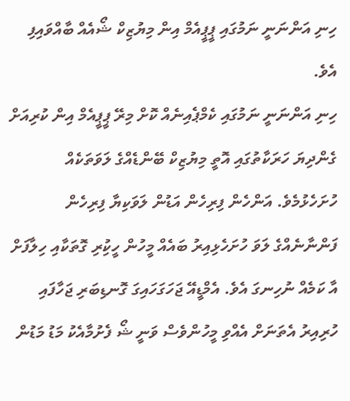ހިނި އަންނަނީ ނަމުގައި ޕީޕީއެމް އިން މިޔުޒިކް ޝޯއެއް ބާއްވައިފި އެވެ.
ހިނި އަންނަނީ ނަމުގައި ކެމްޕެއިނެއް ކޮށް މިރޭ ޕީޕީއެމް އިން ކުރިއަށް ގެންދިޔަ ހަރަކާތުގައި އޮތީ މިޔުޒިކް ބޭންޑެއްގެ ލަވަތަކެއް ހުށަހެޅުމެވެ. އަންހެން ފިރިހެން އަޑުން ލަވަކިޔާ ފިރިހެން ފަންނާނެއްގެ ލަވަ ހުށަހެޅިއިރު ބައެއް މީހުން ހީކިުރި ގޮތަކާއި ހިލާފަށް އާ ކަމެއް ނުހިނގަ އެވެ. އެމްޑީއޭ ޖަހަގަހައިގަ ގޮނޑިބަރި ޖަހާފައި ހުރިއިރު އެތަނަށް އެއްވި މީހުންވެސް ވަނީ ޝޯ ފެށުމާއެކު މަޑު މަޑުން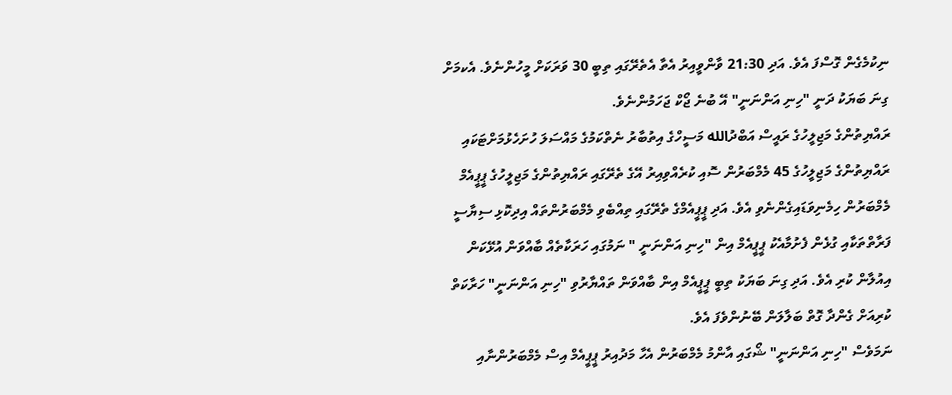ނިކުމެގެން ގޮސްފަ އެވެ. އަދި 21:30 ވާންވީއިރު އެތާ އެތެރޭގައި ތިބީ 30 ވަރަކަށް މީހުންނެވެ. އެކމަށް ގިނަ ބަޔަކު ދަނީ "ހިނި އަންނަނީ" އޭ ބުނެ ޖޯކް ޖަހަމުންނެވެ.
ރައްޔިތުންގެ މަޖިލީހުގެ ރައީސް އަބްދުالله މަސީހްގެ އިތުބާރު ނެތްކަމުގެ މައްސަލަ ހުށަހެޅުމަށްޓަކައި ރައްޔިތުންގެ މަޖިލީހުގެ 45 މެމްބަރުން ސޮއި ކުރެއްވިއިރު އޭގެ ތެރޭގައި ރައްޔިތުންގެ މަޖިލީހުގެ ޕީޕީއެމް މެމްބަރުން ހިމެނިވަޑައިގެންނެވި އެވެ. އަދި ޕީޕީއެމްގެ ތެރޭގައި ތިއްބެވި މެމްބަރުންތައް އިދިކޮޅި ސިޔާސީ ފަރާތްތަކާއި ގުޅެން ފެށުމާއެކު ޕީޕީއެމް އިން "ހިނި އަންނަނީ " ނަމުގައި ހަރަކާތެއް ބާއްވަން އުޅޭކަން އިއުލާން ކުރި އެވެ. އަދި ގިނަ ބަޔަކު ތިބީ ޕީޕީއެމް އިން ބާއްވަން ތައްޔާރުވި "ހިނި އަންނަނީ" ހަރާކަތް ކުރިއަށް ގެންދާ ގޮތް ބަލާލަން ބޭނުންވެފަ އެވެ.
ނަމަވެސް "ހިނި އަންނަނީ" ޝޯގައި އާންމު މެމްބަރުން އެހާ މަދުއިރު ޕީޕީއެމް އިސް މެމްބަރުންނާއި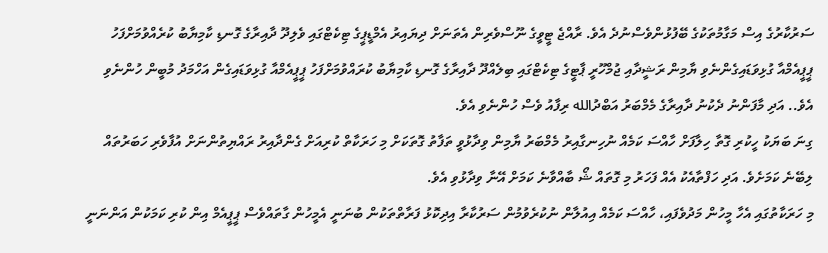ސަރުކާރުގެ އިސް މަގާމުތަކުގެ ބޭފުޅުންވެސްނުދެ އެވެ. ރާއްޖެ ޓީވީގެ ނޫސްވެރިން އެތަނަށް ދިޔައިރު އެމްޑީޕީގެ ޓިކެޓްގައި ވެލިދޫ ދާއިރާގެ ގޮނޑި ކާމިޔާބު ކުރެއްވުމަށްފަހު ޕީޕީއެމްއާ ގުޅިވަޑައިގެންނެވި ޔާމިން ރަޝީދާއި ޖުމްހޫރީ ޕާޓީގެ ޓިކެޓްގައި ބިލެއްދޫ ދާއިރާގެ ގޮނޑި ކާމިޔާބު ކުރައްވުމަށްފަހު ޕީޕީއެމްއާ ގުޅިވަޑައިގެން އަހްމަދު މުބީން ހުންނެވި އެވެ.. އަދި މާފަންނު ދެކުނު ދާއިރާގެ މެމްބަރު އަބްދުالله ރިފާއު ވެސް ހުންނެވި އެވެ.
ގިނަ ބަޔަކު ހީކުރި ގޮތާ ހިލާފަށް ހާއްސަ ކަމެއް ނުހިނގާއިރު މެމްބަރު ޔާމިން ވިދާޅުވީ ތަފާތު ގޮތަކަށް މި ހަރަކާތް ކުރިއަށް ގެންދާއިރު ރައްޔިތުންނަށް އުފާވެރި ހަބަރުތައް ލިބޭނެ ކަމަށެވެ. އަދި ހަފްތާއެކު އެއް ފަހަރު މި ގޮތައް ޝޯ ބާއްވާނެ ކަމަށް އޭނާ ވިދާޅުވި އެވެ.
މި ހަރަކާތުގައި އެހާ މީހުން މަދުވެފައި، ހާއްސަ ކަމެއް އިއުލާން ނުކުރެވުމުން ސަރުކާރާ އިދިކޮޅު ފަރާތްތަކުން ބުނަނީ އެމީހުން ގާތައްވެސް ޕީޕީއެމް އިން ކުރި ކަމަކުން އަންނަނީ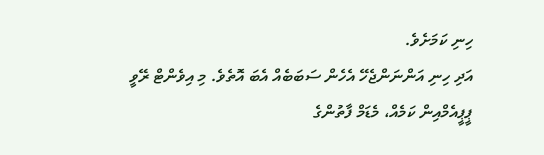ހިނި ކަމަށެވެ.
އަދި ހިނި އަންނަންޖެހޭ އެހެން ސަބަބެއް އެބަ އޮތެވެ. މި އިވެންޓް ރޭވީ ޕީޕީއެމްއިން ކަމެއް، މެޑަމް ފާތުންގެ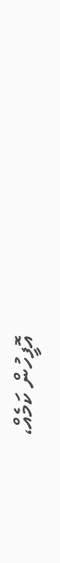އޮފީހުން ކަމެއް،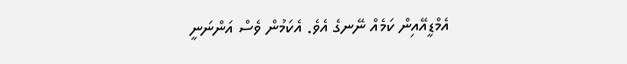އެމްޑީއޭއިން ކަމެއް ނޭނގެ އެވެ. އެކަމުން ވެސް އަންނަނީ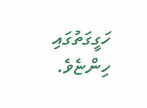ހަގީގަތުގައި ހިންޏެވެ.